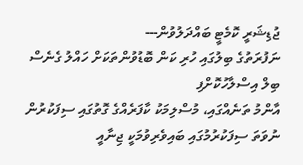ޖުޑިޝަރީ ކޮމެޓީ ބައްދަލުވުން---
ނަފުރަތުގެ ބިލުގައި ހުރި ކަން ބޮޑުވުންތަކަށް ހައްލު ގެނެސް ބިލް އިސްލާހުކޮށްފި
އާންމު ތަނެއްގައި، މުސްލިމަކު ކާފަރެއްގެ ގޮތުގައި ސިފަކުރުން ނުވަތަ ސިފަކުރުމުގައި ބައިވެރިވުމަކީ ޖިނާއީ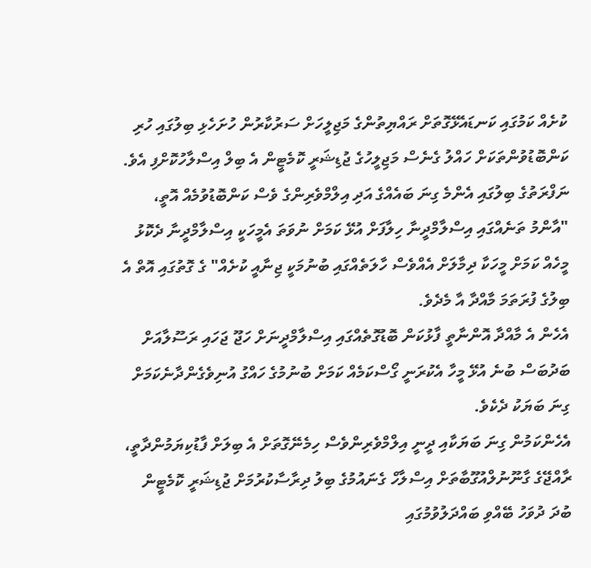ކުށެއް ކަމުގައި ކަނޑައެޅޭގޮތަށް ރައްޔިތުންގެ މަޖިލީހަށް ސަރުކާރުން ހުށަހެޅި ބިލުގައި ހުރި ކަންބޮޑުވުންތަކަށް ހައްލު ގެނެސް މަޖިލީހުގެ ޖުޑިޝަރީ ކޮމެޓީން އެ ބިލް އިސްލާހުކޮށްފި އެވެ.
ނަފްރަތުގެ ބިލުގައި އެންމެ ގިނަ ބައެއްގެ އަދި އިލްމްވެރިންގެ ވެސް ކަންބޮޑުވުމެއް އޮތީ، "އާންމު ތަނެއްގައި އިސްލާމްދީނާ ހިލާފަށް އުޅޭ ކަމަށް ނުވަތަ އެމީހަކީ އިސްލާމްދީނާ ދެކޮޅު މީހެއް ކަމަށް މީހަކާ ދިމާލަށް އެއްވެސް ހާލަތެއްގައި ބުނުމަކީ ޖިނާއީ ކުށެއް" ގެ ގޮތުގައި އޮތް އެ ބިލުގެ ފުރަތަމަ މާއްދާ އާ މެދެވެ.
އެހެން އެ މާއްދާ އޮންނާތީ ފާޅުކަން ބޮޑުގޮތެއްގައި އިސްލާމްދީނަށް ހަޖޫ ޖަހައި ރަސޫލާއަށް ބަދުބަސް ބުނެ އުޅޭ މީހާ އެކުރަނީ ގޯސްކަމެއް ކަމަށް ބުނުމުގެ ހައްގު އުނިވެގެންދާނެކަމަށް ގިނަ ބަޔަކު ދެކެވެ.
އެހެންކަމުން ގިނަ ބަޔަކާއި ދީނީ އިލްމްވެރިންވެސް ހިމެނޭގޮތަށް އެ ބިލަށް ފާޑުކިޔަމުންދާތީ، ރާއްޖޭގެ ގާނޫނުލްއުގޫބާތަށް އިސްލާހް ގެނައުމުގެ ބިލު ދިރާސާކުރުމަށް ޖުޑިޝަރީ ކޮމެޓީން ބުދަ ދުވަހު ބޭއްވި ބައްދަލުވުމުގައި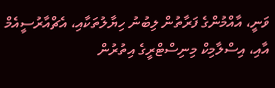ވަނީ، އާއްމުންގެ ފަރާތުން ލިބުނު ހިޔާލުތަކާއި، އެޗްއާރުސީއެމް އާއި، އިސްލާމިކް މިނިސްޓްރީގެ އިތުރުން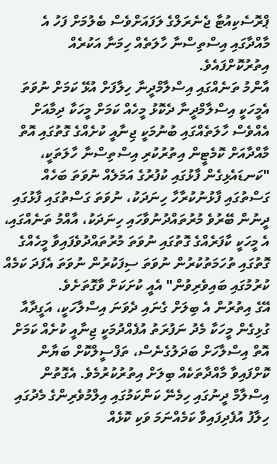ޕްރޮސެކިއުޓާ ޖެނެރަލްގެ ލަފައަށްވެސް ބެލުމަށް ފަހު އެ މާއްދާގައި އިސްތިސްނާ ހާލަތެއް ހިމަނާ އަކުރެއް އިތުރުކޮށްފައެވެ.
އާންމު ތަނެއްގައި އިސްލާމްދީނާ ހިލާފަށް އުޅޭ ކަމަށް ނުވަތަ އެމީހަކީ އިސްލާމްދީނާ ދެކޮޅު މީހެއް ކަމަށް މީހަކާ ދިމާއަށް އެއްވެސް ހާލަތެއްގައި ބުނުމަކީ ޖިނާއީ ކުށެއްގެ ގޮތުގައި އޮތް މާއްދާއަށް ކޮމެޓީން އިތުރުކުރި އިސްތިސްނާ ހާލަތަކީ، "ކަނޑައެޅިގެން ފާޅުގައި ކުފުރުގެ އަމަލެއް ނުވަތަ ބަހެއް ގަސްތުގައި ފާޅުނުކުރާހާ ހިނަދަކު، ނުވަތަ ގަސްތުގައި ފާޅުގައި ދީނުން ބޭރުވެ މުރުތައްދުނުވާހައި ހިނަދަކު، އާއްމު ތަނެއްގައި، އެ މީހަކީ ކާފަރެއްގެ ގޮތުގައި ނުވަތަ މުރުތައްދުވެފައިވާ މީހެއްގެ ގޮތުގައި ތުހަމަތުކުރުން ނުވަތަ ސިފަކުރުން ނުވަތަ އެފަދަ ކަމެއް ކުރުމުގައި ބައިވެރިވުން" އެއީ ކުށަކަށް ވާގޮތަށެވެ.
އޭގެ އިތުރުން އެ ބިލަށް ގެނައި ދެވަނަ އިސްލާހަކީ، އަގީދާއާ ގުޅިގެން މީހަކާ މެދު ނަފުރަތު އުފެއްދުމަކީ ޖިނާއީ ކުށެއް ކަމަށް އޮތް އިސްލާހަށް ބަދަލުގެނެސް، ތަފްސީލްކޮށް ބަޔާން ކޮށްފައިވާ މާއްދާތަކެއް ބިލަށް އިތުރުކުރުމެވެ. އެގޮތުން އިސްލާމް ދީނުގައި ހިމެނޭ ކަންކަމުގައި އިލްމުވެރިންގެ މެދުގައި ހިލާފު އުފެދިފައިވާ ކަމެއްނަމަ ވަކި ކޮޅެއް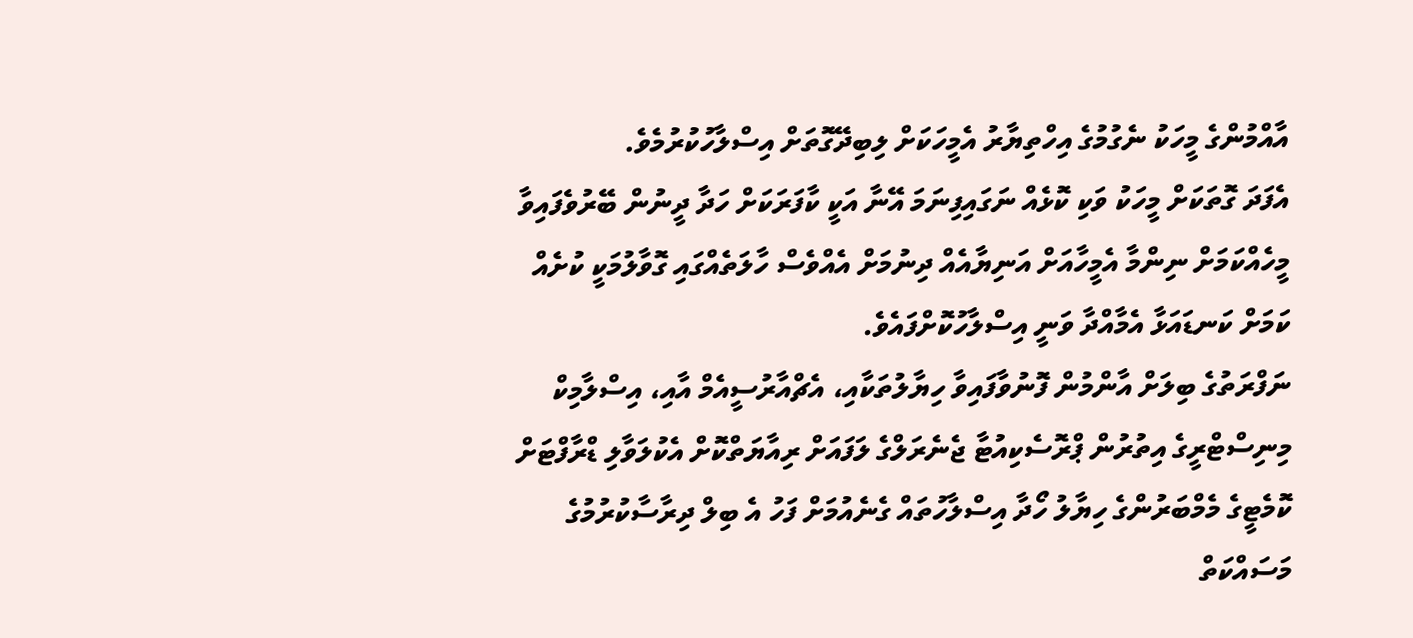އާއްމުންގެ މީހަކު ނެގުމުގެ އިހްތިޔާރު އެމީހަކަށް ލިބިދޭގޮތަށް އިސްލާހުކުރުމެވެ.
އެފަދަ ގޮތަކަށް މީހަކު ވަކި ކޮޅެއް ނަގައިފިނަމަ އޭނާ އަކީ ކާފަރަކަށް ހަދާ ދީނުން ބޭރުވެފައިވާ މީހެއްކަމަށް ނިންމާ އެމީހާއަށް އަނިޔާއެއް ދިނުމަށް އެއްވެސް ހާލަތެއްގައި ގޮވާލުމަކީ ކުށެއް ކަމަށް ކަނޑައަޅާ އެމާއްދާ ވަނީ އިސްލާހުކޮށްފައެވެ.
ނަފްރަތުގެ ބިލަށް އާންމުން ފޮނުވާފައިވާ ހިޔާލުތަކާއި، އެޗްއާރުސީއެމް އާއި، އިސްލާމިކް މިނިސްޓްރީގެ އިތުރުން ޕްރޮސެކިއުޓާ ޖެނެރަލްގެ ލަފައަށް ރިއާޔަތްކޮށް އެކުލަވާލި ޑްރާފްޓަށް ކޮމެޓީގެ މެމްބަރުންގެ ހިޔާލު ހޯދާ އިސްލާހުތައް ގެނެއުމަށް ފަހު އެ ބިލް ދިރާސާކުރުމުގެ މަސައްކަތް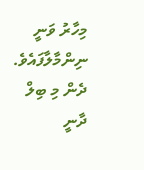މިހާރު ވަނީ ނިންމާލާފައެވެ. ދެން މި ބިލް ދާނީ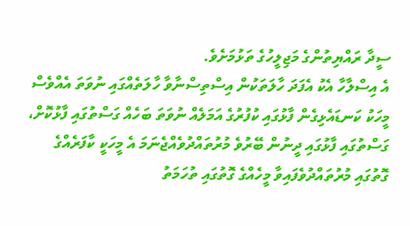ސީދާ ރައްޔިތުންގެ މަޖިލީހުގެ ތަޅުމަށެވެ.
އެ އިސްލާހާ އެކު އެފަދަ ހާލަތަކުން އިސްތިސްނާވާ ހާލަތެއްގައި ނުވަތަ އެއްވެސް މީހަކު ކަނޑައެޅިގެން ފާޅުގައި ކުފުރުގެ އަމަލެއް ނުވަތަ ބަހެއް ގަސްތުގައި ފާޅުކޮށް، ގަސްތުގައި ފާޅުގައި ދީނުން ބޭރުވެ މުރުތައްދުވެއްޖެނަމަ އެ މީހަކީ ކާފަރެއްގެ ގޮތުގައި މުރުތައްދުވެފައިވާ މީހެއްގެ ގޮތުގައި ތުހަމަތު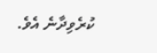ކުރެވިދާނެ އެވެ.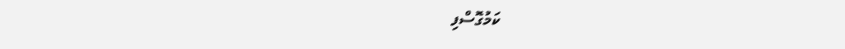ކަމުގޮސްފި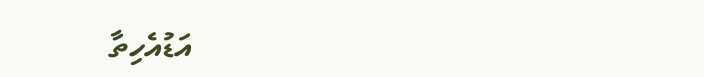އަޑުއެހިތާ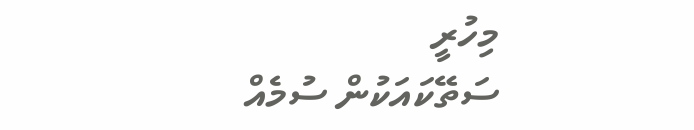މިހުރީ
ސަތޭކައަކުން ސުމެއް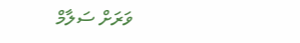ވަރަށް ސަލާމް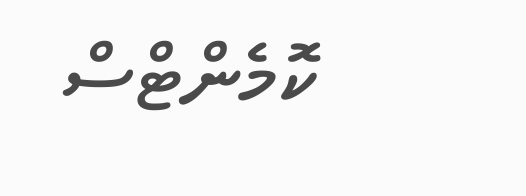ކޮމެންޓްސް